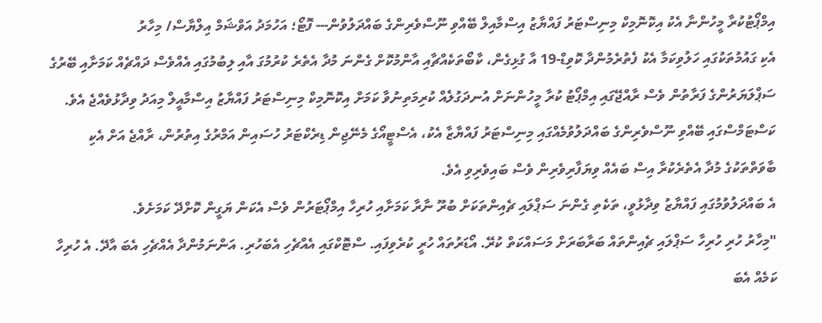އިމްޕޯޓުކުރާ މީހުންނާ އެކު އިކޮނޮމިކް މިނިސްޓަރު ފައްޔާޒު އިސްމާއިލް ބޭއްވި ނޫސްވެރިންގެ ބައްދަލުވުން--- ފޮޓޯ؛ އަހުމަދު އަވްޝަމް އިލްޔާސް/ މިހާރު
އެކި ގައުމުތަކުގައި ހަލުވިކަމާ އެކު ފެތުރެމުންދާ ކޮވިޑް-19 އާ ގުޅިގެން، ކާބޯތަކެއްޗާއި އާންމުކޮށް ގެންނަ މުދާ އެތެރެ ކުރުމުގަ އާއި ލިބުމުގައި އެއްވެސް ދައްޗެއް ކަމަށާއި ބޭރުގެ ސަޕްލަޔަރުންގެ ފަރާތުން ވެސް ރާއްޖޭގައި އިމްޕޯޓު ކުރާ މީހުންނަށް އުނދަގުލެއް ކުރިމަތިނުވާ ކަމަށް އިކޮނޮމިކް މިނިސްޓަރު ފައްޔާޒު އިސްމާއީލް މިއަދު ވިދާޅުވެއްޖެ އެވެ.
ކަސްޓަމްސްގައި ބޭއްވި ނޫސްވެރިންގެ ބައްދަލުވުމެއްގައި މިނިސްޓަރު ފައްޔާޒާ އެކު، އެސްޓީއޯގެ މެނޭޖިން ޑިރެކްޓަރު ހުސައިން އަމްރުގެ އިތުރުން، ރާއްޖެ އަށް އެކި ބާވަތްތަކުގެ މުދާ އެތެރެކުރާ އިސް ބައެއް ވިޔަފާރިވެރިން ވެސް ބައިވެރިވި އެވެ.
އެ ބައްދަލުވުމުގައި ފައްޔާޒު ވިދާޅުވީ، ތަކެތި ގެންނަ ސަޕްލައި ޗެއިންތަކަށް ބުރޫ ނާރާ ކަމަށާއި ހުރިހާ އިމްޕޯޓަރުން ވެސް އެކަން ޔަގީން ކޮށްދޭ ކަމަށެވެ.
"މިހާރު ހުރި ހުރިހާ ސަޕްލައި ޗެއިންތައް ބަރާބަރަށް މަސައްކަތް ކުރޭ. އޯޑަރުތައް ހުރީ ކުރެވިފައި. ސްޓޮކްގައި އެއްޗެހި އެބަހުރި. އަންނަމުންދާ އެއްޗެހި އެބަ އާދޭ. އެ ހުރިހާ ކަމެއް އެބަ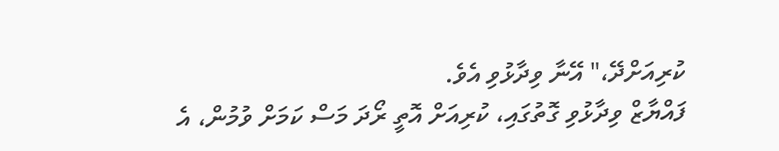ކުރިއަށްދޭ،" އޭނާ ވިދާޅުވި އެވެ.
ފައްޔާޒް ވިދާޅުވި ގޮތުގައި، ކުރިއަށް އޮތީ ރޯދަ މަސް ކަމަށް ވުމުން، އެ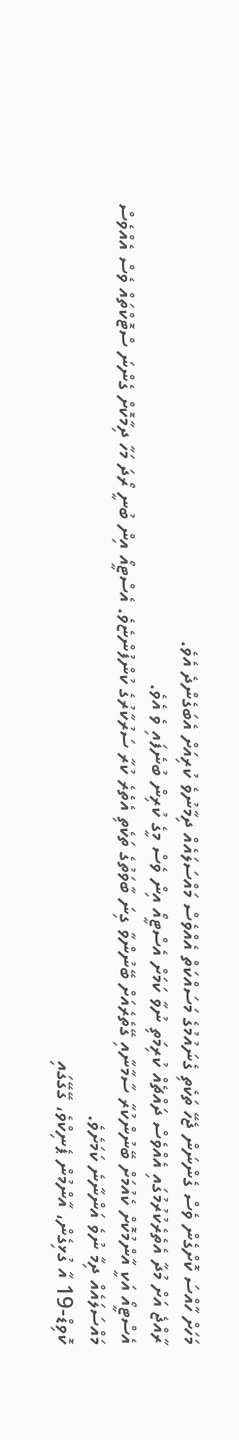މަހަށް ހާއްސަ ކޮށްގެން ވެސް ގެންނަން ޖެހޭ ތަކެތި ގެނައުމުގެ މަސައްކަތް އެއްވެސް މައްސަލައެއް ދިމާނުވެ ކުރިއަށް އެބަގެންދެ އެވެ.
ރާއްޖެ އަށް މުދާ އެތެރެކުރުމުގައި އެއްވެސް ދައްޗެއް ކުރިމަތި ނުވާ ކަމަށް އެސްޓީއޯ އިން ވެސް މީގެ ކުރިން ބުނެފައި ވެ އެވެ.
އެސްޓީއޯ އަކީ އާންމުކޮށް ކެއުމަށް ބޭނުންކުރާ ސާމާނާއި ގޭތެރެއަށް ބޭނުންވާ ގިނަ ބާވަތުގެ ތަކެތި އެތެރެ ކުރާ ސަރުކާރުގެ ކުންފުންޏެވެ. އެސްޓީއޯ އިން ބުނީ ރޯދަ މަހާ ދިމާކޮށް ގެންނަ ސްޓޮކްތައް ވެސް އެއްވެސް މައްސަލައެއް ދިމާ ނުވެ އަންނާނެ ކަމަށެވެ.
ކޮވިޑް-19 އާ ގުޅިގެން، އާންމުން ޕެނިކްވެ، ގޭގޭގައި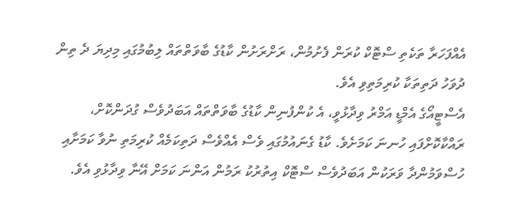އެއްފަހަރާ ތަކެތި ސްޓޮކް ކުރަން ފެށުމުން، ރަށްރަށުން ކާޑުގެ ބާވަތްތައް ލިބުމުގައި މިދިޔަ ދެ ތިން ދުވަހު ދަތިތަކާ ކުރިމަތިވި އެވެ.
އެސްޓީއޯގެ އެމްޑީ އަމްރު ވިދާޅުވީ، އެ ކުންފުނިން ކާޑުގެ ބާވަތްތައް އަބަދުވެސް ގުދަންކޮށް، ރައްކާކޮށްފައި ހުނނަ ކަމަށެވެ. ކާޑު ގެނައުމުގައި ވެސް އެއްވެސް ދަތިކަމެއް ކުރިމަތި ނުވާ ކަމަށާއި ހުސްވަމުންދާ ވަރަކުން އަބަދުވެސް ސްޓޮކް އިތުރުކު ރަމުން އަންނަ ކަމަށް އޭނާ ވިދާޅުވި އެވެ.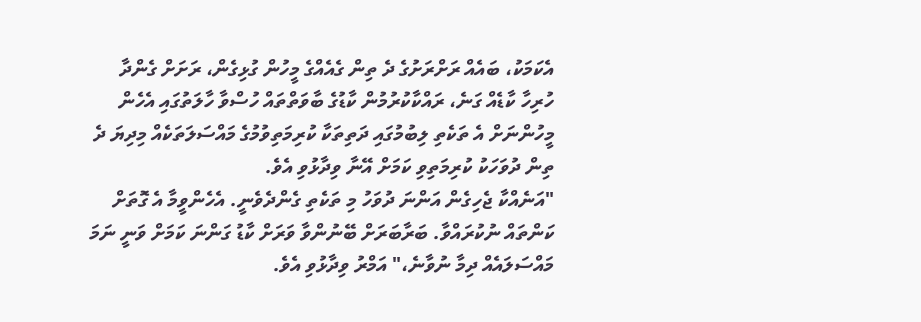އެކަމަކު، ބައެއް ރަށްރަށުގެ ދެ ތިން ގެއެއްގެ މީހުން ގުޅިގެން، ރަށަށް ގެންދާ ހުރިހާ ކާޑެއް ގަނެ، ރައްކާކުރުމުން ކާޑުގެ ބާވަތްތައް ހުސްވާ ހާލަތުގައި އެހެން މީހުންނަށް އެ ތަކެތި ލިބުމުގައި ދަތިތަކާ ކުރިމަތިވުމުގެ މައްސަލަތަކެއް މިދިޔަ ދެ ތިން ދުވަހަކު ކުރިމަތިވި ކަމަށް އޭނާ ވިދާޅުވި އެވެ.
"އަނެއްކާ ޖެހިގެން އަންނަ ދުވަހު މި ތަކެތި ގެންދެވެނީ. އެހެންވީމާ އެ ގޮތަށް ކަންތައް ނުކުރައްވާ. ބަރާބަރަށް ބޭނުންވާ ވަރަށް ކާޑު ގަންނަ ކަމަށް ވަނީ ނަމަ މައްސަލައެއް ދިމާ ނުވާނެ،" އަމްރު ވިދާޅުވި އެވެ.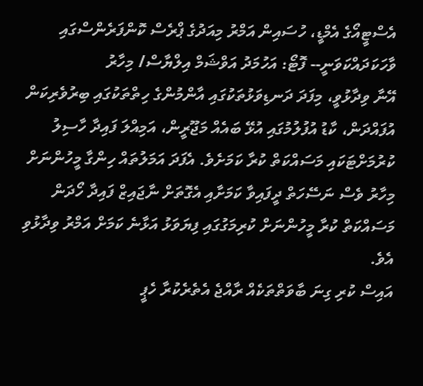އެސްޓީއޯގެ އެމްޑީ، ހުސައިން އަމްރު މިއަދުގެ ޕްރެސް ކޮންފަރެންސްގައި ވާހަކަދައްކަވަނީ-- ފޮޓޯ: އަހުމަދު އަވްޝަމް އިލްޔާސް/ މިހާރު
އޭނާ ވިދާޅުވީ، މިފަދަ ދަނޑިވަޅުތަކުގައި އާންމުންގެ ހިތްތަކުގައި ބިރުވެރިކަން އުފައްދަން، ކާޑު އުފުލުމުގައި އުޅޭ ބައެއް މަޖޫރީން، އަމިއްލަ ފައިދާ ހާސިލު ކުރުމަށްޓަކައި މަސައްކަތް ކުރާ ކަމަށެވެ. އެފަދަ އަމަލުތައް ހިންގާ މީހުންނަށް މިހާރު ވެސް ނަސޭހަތް ދީފައިވާ ކަމަށާއި އެގޮތަށް ނާޖައިޒް ފައިދާ ހޯދަން މަސައްކަތް ކުރާ މީހުންނަށް ކުރިމަގުގައި ފިޔަވަޅު އަޅާނެ ކަމަށް އަމްރު ވިދާޅުވި އެވެ.
އައިސް ކުރި ގިނަ ބާވަތްތަކެއް ރާއްޖެ އެތެރެކުރާ ހެޕީ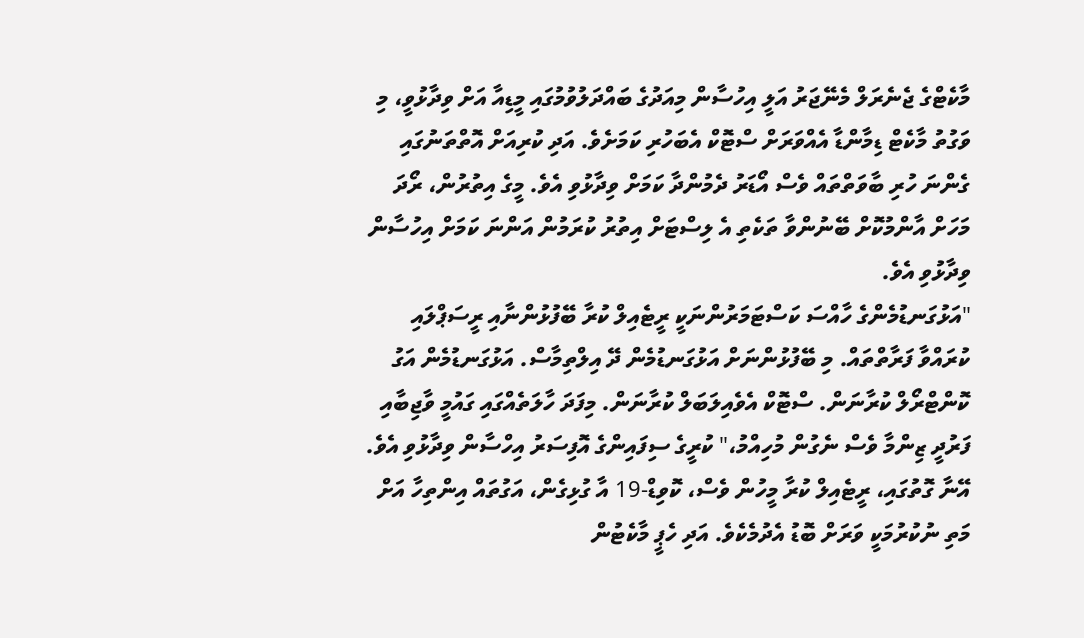މާކެޓްގެ ޖެނެރަލް މެނޭޖަރު އަލީ އިހުސާން މިއަދުގެ ބައްދަލުވުމުގައި މީޑިއާ އަށް ވިދާޅުވީ، މި ވަގުތު މާކެޓް ޑިމާންޑާ އެއްވަރަށް ސްޓޮކް އެބަހުރި ކަމަށެވެ. އަދި ކުރިއަށް އޮތްތަނުގައި ގެންނަ ހުރި ބާވަތްތައް ވެސް އޯޑަރު ދެމުންދާ ކަމަށް ވިދާޅުވި އެވެ. މީގެ އިތުރުން، ރޯދަ މަހަށް އާންމުކޮށް ބޭނުންވާ ތަކެތި އެ ލިސްޓަށް އިތުރު ކުރަމުން އަންނަ ކަމަށް އިހުސާން ވިދާޅުވި އެވެ.
"އަޅުގަނޑުމެންގެ ހާއްސަ ކަސްޓަމަރުންނަކީ ރީޓެއިލް ކުރާ ބޭފުޅުންނާއި ރީސަޕްލައި ކުރައްވާ ފަރާތްތައް. މި ބޭފުޅުންނަށް އަޅުގަނޑުމެން ދޭ އިލްތިމާސް. އަޅުގަނޑުމެން އަގު ކޮންޓްރޯލް ކުރާނަން. ސްޓޮކް އެވެއިލަބަލް ކުރާނަން. މިފަދަ ހާލަތެއްގައި ގައުމީ ވާޖިބާއި ފަރުދީ ޒިންމާ ވެސް ނެގުން މުހިއްމު،" ކުރީގެ ސިފައިންގެ އޮފިސަރު އިހްސާން ވިދާޅުވި އެވެ.
އޭނާ ގޮތުގައި، ރީޓެއިލް ކުރާ މީހުން ވެސް، ކޮވިޑް-19 އާ ގުޅިގެން، އަގުތައް އިންތިހާ އަށް މަތި ނުކުރުމަކީ ވަރަށް ބޮޑު އެދުމެކެވެ. އަދި ހެޕީ މާކެޓުން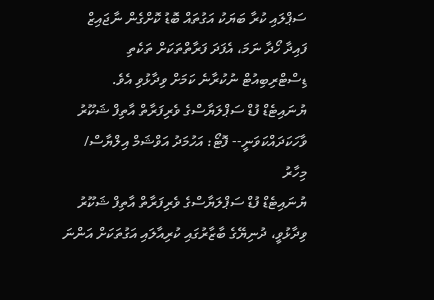ސަޕްލައި ކުރާ ބަޔަކު އަގުތައް ބޮޑު ކޮށްގެން ނާޖައިޒް ފައިދާ ހޯދާ ނަމަ، އެފަދަ ފަރާތްތަކަށް ތަކެތި ޑިސްޓްރިބިއުޓް ނުކުރާނެ ކަމަށް ވިދާޅުވި އެވެ.
ޔުނައިޓެޑް ފުޑް ސަޕްލަޔާސްގެ ވެރިފަރާތް އާތިފް ޝަކޫރު ވާހަކަދައްކަވަނީ-- ފޮޓޯ: އަހުމަދު އަވްޝަމް އިލްޔާސް/ މިހާރު
ޔުނައިޓެޑް ފުޑް ސަޕްލަޔާސްގެ ވެރިފަރާތް އާތިފް ޝަކޫރު ވިދާޅުވީ، ދުނިޔޭގެ ބާޒާރުގައި ކުރިއާލައި އަގުތަކަށް އަންނަ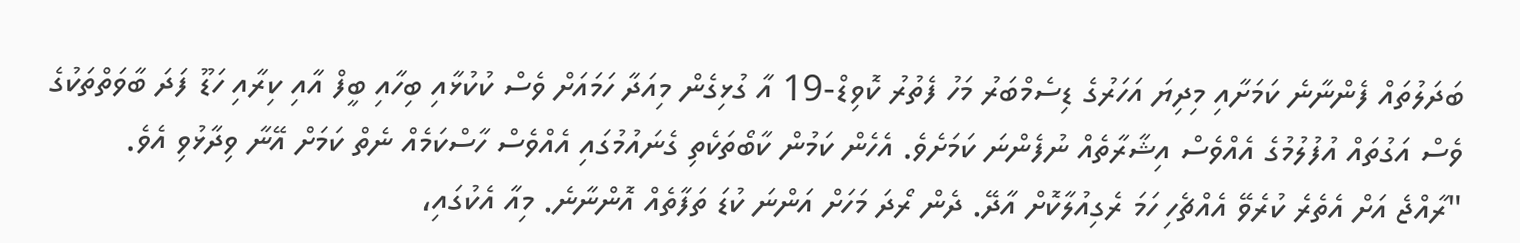ބަދަލުތައް ފެންނާނެ ކަމަށާއި މިދިޔަ އަހަރުގެ ޑިސެމްބަރު މަހު ފެތުރު ކޮވިޑް-19 އާ ގުޅިގެން މިއަދާ ހަމައަށް ވެސް ކުކުޅާއި ބިހާއި ބީފް އާއި ކިރާއި ހަޑޫ ފަދަ ބާވަތްތަކުގެ ވެސް އަގުތައް އުފުލުމުގެ އެއްވެސް އިޝާރާތެއް ނުފެންނަ ކަމަށެވެ. އެހެން ކަމުން ކާބޯތަކެތި ގެނައުމުގައި އެއްވެސް ހާސްކަމެއް ނެތް ކަމަށް އޭނާ ވިދާޅުވި އެވެ.
"ރާއްޖެ އަށް އެތެރެ ކުރެވޭ އެއްޗެހި ހަމަ ރެގިއުލާކޮށް އާދޭ. ދެން ރޯދަ މަހަށް އަންނަ ކުޑަ ތަފާތެއް އޮންނާނެ. މިއާ އެކުގައި،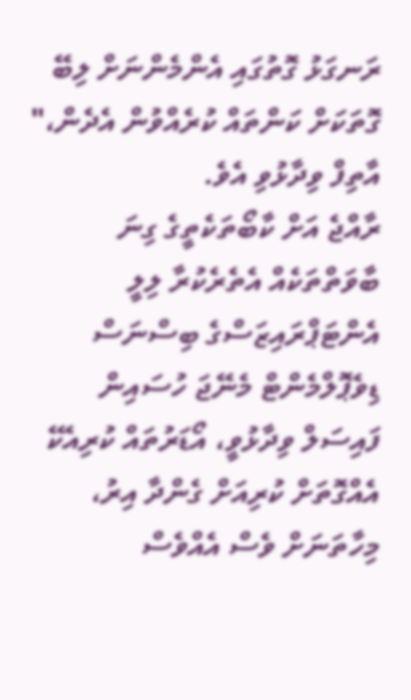ރަނގަޅު ގޮތުގައި އެންމެންނަށް ލިބޭ ގޮތަކަށް ކަންތައް ކުރެއްވުން އެދެން،" އާތިފް ވިދާޅުވި އެވެ.
ރާއްޖެ އަށް ކާބޯތަކެތީގެ ގިނަ ބާވަތްތަކެއް އެތެރެކުރާ ލިލީ އެންޓަޕްރައިޒަސްގެ ބިސްނަސް ޑިވެޕޮލްމެންޓް މެނޭޖަ ހުސައިން ފައިސަލް ވިދާޅުވީ، އޯޑަރުތައް ކުރިއެކޭ އެއްގޮތަށް ކުރިއަށް ގެންދާ އިރު، މިހާތަނަށް ވެސް އެއްވެސް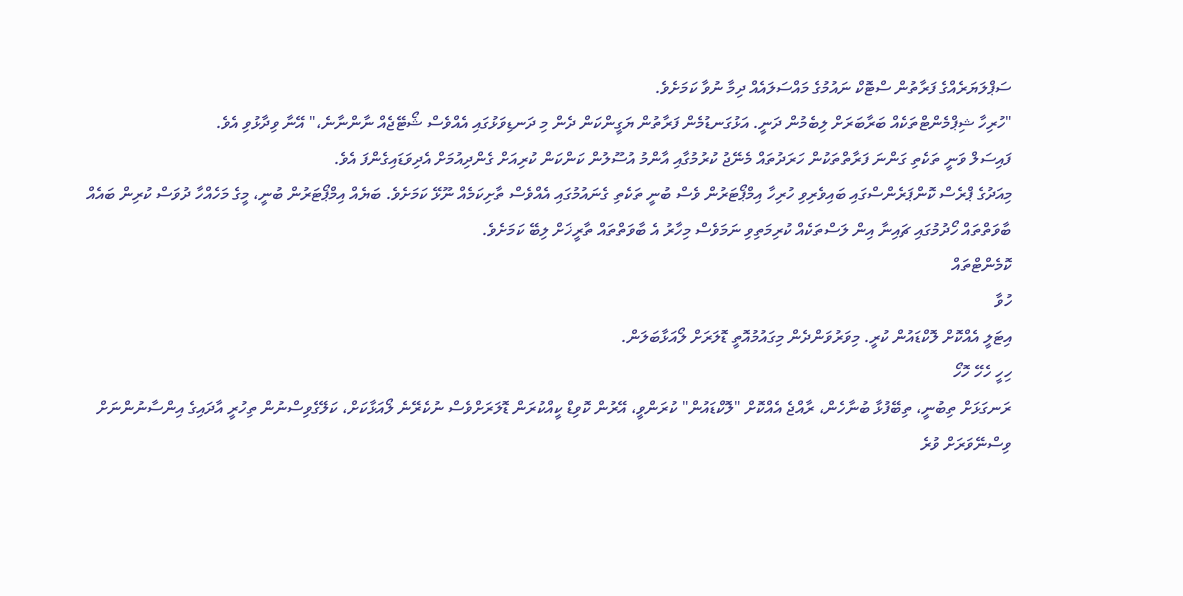ސަޕްލަޔަރެއްގެ ފަރާތުން ސްޓޮކް ނައުމުގެ މައްސަލައެއް ދިމާ ނުވާ ކަމަށެވެ.
"ހުރިހާ ޝިޕްމެންޓްތަކެއް ބަރާބަރަށް ލިބެމުން ދަނީ. އަޅުގަނޑުމެން ފަރާތުން ޔަގީންކަން ދެން މި ދަނޑިވަޅުގައި އެއްވެސް ޝޯޓޭޖެއް ނާންނާނެ،" އޭނާ ވިދާޅުވި އެވެ.
ފައިސަލް ވަނީ ތަކެތި ގަންނަ ފަރާތްތަކުން ހަރަދުތައް މެނޭޖު ކުރުމުގާއި އާންމު އުސޫލުން ކަންކަން ކުރިއަށް ގެންދިއުމަށް އެދިވަޑައިގެންފަ އެވެ.
މިއަދުގެ ޕްރެސް ކޮންޕަރެންސްގައި ބައިވެރިވި ހުރިހާ އިމްޕޯޓަރުން ވެސް ބުނީ ތަކެތި ގެނައުމުގައި އެއްވެސް ތާށިކަމެއް ނޫޅޭ ކަމަށެވެ. ބަޔެއް އިމްޕޯޓަރުން ބުނީ، މީގެ މަހެއްހާ ދުވަސް ކުރިން ބައެއް ބާވަތްތައް ހޯދުމުގައި ޗައިނާ އިން ލަސްތަކެއް ކުރިމަތިވި ނަމަވެސް މިހާރު އެ ބާވަތްތައް ތާރީޚަށް ލިބޭ ކަމަށެވެ.
ކޮމެންޓްތައް
ހުވާ
އިޓަލީ އެއްކޮށް ލޮކްޑައުން ކުރީ. މިވަރުވަންދެން މިގައުމުއޮތީ ޑޮލަރަށް ލޯއަޅާބަލަން.
ހިހީ ހެހޭ ހޮހޯ
ރަނގަޅަށް ތިބުނީ، ތިބޭފުޅާ ބުނާހެން، ރާއްޖެ އެއްކޮށް "ލޮކްޑައުން" ކުރަންވީ، އޭރުން ކޮވިޑް ކީއްކުރަން ޑޮލަރަށްވެސް ނުކެރޭނެ ލޯއަޅާކަށް، ކަލޭގެވިސްނުން ތިހުރީ އާދައިގެ އިންސާނުންނަށް ވިސްނޭވަރަށް ވުރެ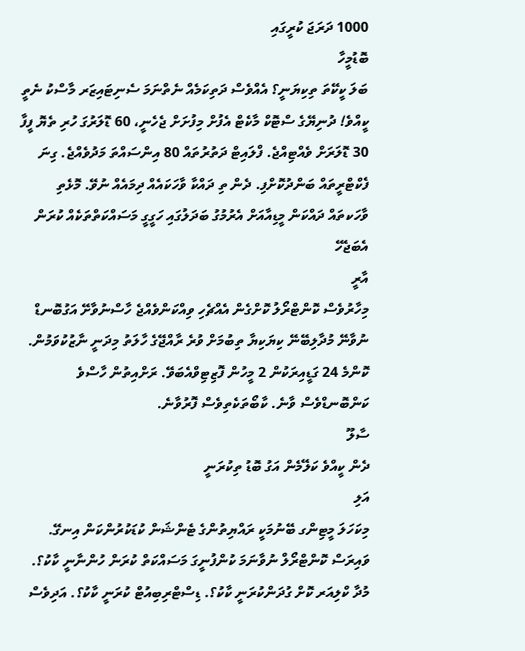1000 ދަރަޖަ ކުރީގައި
ބޮޑުމީހާ
ބަލަ ކީކޭތަ ތިކިޔަނީ؟ އެއްވެސް ދަތިކަމެއް ނެތްނަމަ ސެނިޓައިޒަރ މާސްކު ނެތީ ކީއްވެ! ދުނިޔޭގެ ސްޓޮކް މާކެޓް އެފުށް މިފުށަށް ޖެހެނީ، 60 ޑޮލަރުގަ ހުރި ތެޔޮ ފީފާ 30 ޑޮލަރަށް ވެއްޓިއްޖެ. ފްލައިޓް ދަތުރުތައް 80 އިންސައްތަ މަދުވެއްޖެ. ގިނަ ފެކްޓްރީތައް ބަންދުކޮށްފި. ދެން ތި ދައްކާ ވާހަކައެއް ދިމައެއް ނުވޭ. މޮޅެތި ވާހަކތައް ދައްކަން މީޑިއާއަށް އެރުމުގު ބަދަލުގައި ހަގީގީ މަސައްކަތްތަކެއް ކުރަން އެބަޖެހޭ
އާރީ
މިހާރުވެސް ކޮންޓްރޯލު ކޮށްގެން އެއްޗެހި ވިއްކަންވެއްޖެ ހާސްނުވާށޭ އަގުބޮނޑް ނުވާނޭ މުދާލިބޭނޭ ކިޔަކިޔާ ތިބުމަށް ވުރެ ރާއްޖޭގެ ހާލަތު މިދަނީ ނާޒުކުވަމުން. ކޮންމެ 24 ގަޑީއިރަކުން 2 މީހުން ފޮޒިޓިވްއެބަވޭ. ރަށްއިތުން ހާސްވެ ކަންބޮނޑްވެސް ވާނެ. ކާބޯތަކެތިވެސް ފޮރުވާނެ.
ސާލޫ
ދެން ކީއްވެ ކަލޭމެން އަގު ބޮޑު ތިކުރަނީ
އަލި
މިކަހަލަ މީޓިންގ ބޭނުމަކީ ރައްޔިތުންގެ ޓެންޝަން ކުޑަކުރުންކަން އިނގޭ. ވައިރަސް ކޮންޓްރޯލް ނުވާނަމަ ކުންފުނީގަ މަސައްކަތް ކުރަން ހުންނާނީ ކާކު؟. މުދާ ކްލިއަރ ކޮށް ގުދަންކުރަނީ ކާކު؟. ޑިސްޓްރިބިއުޓް ކުރަނީ ކާކު؟. އަދިވެސް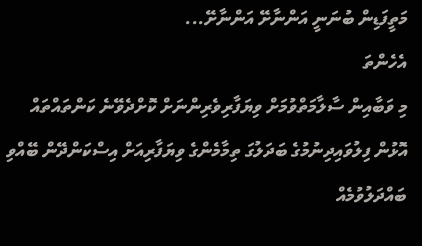މަތީފަޑިން ބުނަނީ އަންނާށޭ އަންނާށޭ...
އެހެންތަ
މި ވަބާއިން ސާލާމަތްވުމަށް ވިޔަފާރިވެރިންނަށް ކޮށްދެވޭނެ ކަންތައްތައް އޮޅުން ފިލުވައިދިނުމުގެ ބަދަލުގަ ތިމާމެންގެ ވިޔަފާރިއަށް އިސްކަންދޭން ބޭއްވި ބައްދަލުވުމެއް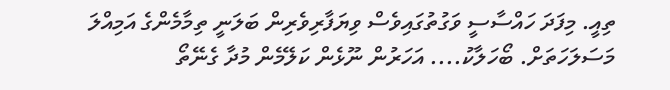ތިއީ. މިފަދަ ހައްސާސީ ވަގުތުގައިވެސް ވިޔަފާރިވެރިން ބަލަނީ ތިމާމެންގެ އަމިއްލަ މަސަލަހަތަށް. ބޯހަލާކު.... އަހަރުން ނޫޅެން ކަލޭމެން މުދާ ގެނޭތޯ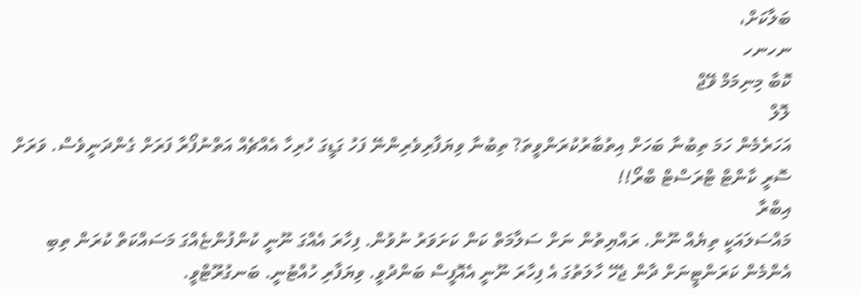ބަލާކަށް،
ނހނހ
ކޮބާ މިނިމަމް ވޭޖް
ލޮލް
އަހަރެމެން ހަމަ ތިބުނާ ބަހަށް އިތުބާރުކުރަންވީތަ? ތިބުނާ ވިޔަފާރިވެރިންނޭ ފަހު ގަޑީގަ ހުރިހާ އެއްޗެއް އަތްނުފޯރާ ފަރަށް ގެންދަނީވެސް. ވަރަށް ސޮރީ ކާންޓް ޓްރަސްޓް ބްރޯ!!
އިބްރާ
މައްސަލައަކީ ތިޔެއް ނޫން. ރައްޔިތުން ނަށް ސަލާމަތް ކަން ކަށަވަރު ނުވުން. ފިހާރަ އެއްގަ ނޫނީ ކުންފުންޏެއްގަ މަސައްކަތް ކުރަން ތިބި އެންމެން ކަރަންޓީނަށް ދާން ޖެހޭ ހާލަތުގަ އެ ފިހާރަ ނޫނީ އެއޮފީސް ބަންދުވީ. ވިޔަފާރި ހުއްޓުނީ. ބަނގުރޫޓްވީ.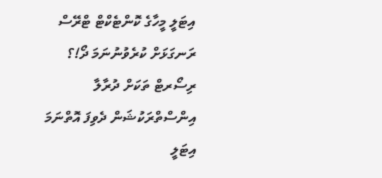އިޓަލީ މީހާގެ ކޮންޓެކްޓް ޓްރޭސް ރަނގަޅަށް ކުރެވުނުނަމަ ދޯ!؟ ރިސޯރޓް ތަކަށް ދުރާލާ އިންސްތްރަކުޝަން ދެވިފަ އޮތްނަމަ އިޓަލީ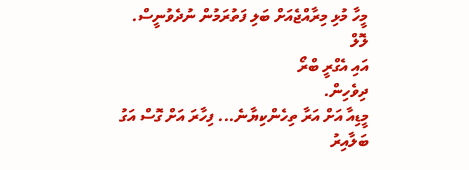މީހާ މުޅި މިރާއްޖެއަށް ބަލި ފަތުރަމުން ނުދެވުނީސް.
ލޮލް
އައި އެގްރީ ބްރޯ
ދިވެހިން.
މީޑިއާ އަށް އަރާ ތިހެންކިޔާނެ... ފިހާރަ އަށް ގޮސް އަގު ބަލާއިރު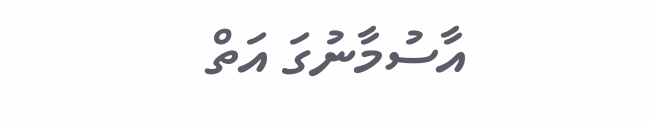އާސުމާނުގަ އަތް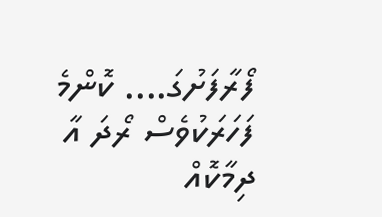ފޯރާފަށުގަ.... ކޮންމެ ފަހަރަކުވެސް ރޯދަ އާ ދިމާކޮއް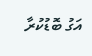އަގު ބޮޑުކުރާ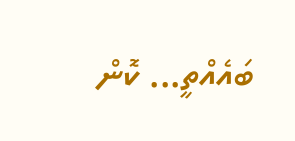ބައެއްތީ... ކޮން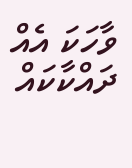ވާހަކަ އެއް ދައްކާކައް